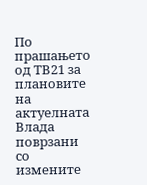По прашањето од ТВ21 за плановите на актуелната Влада поврзани со измените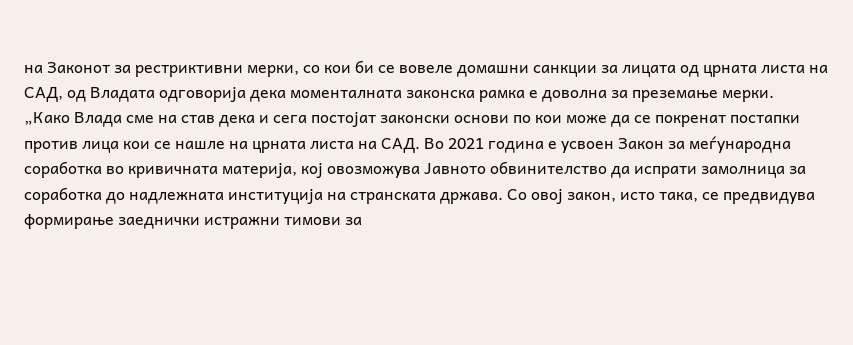на Законот за рестриктивни мерки, со кои би се вовеле домашни санкции за лицата од црната листа на САД, од Владата одговорија дека моменталната законска рамка е доволна за преземање мерки.
„Како Влада сме на став дека и сега постојат законски основи по кои може да се покренат постапки против лица кои се нашле на црната листа на САД. Во 2021 година е усвоен Закон за меѓународна соработка во кривичната материја, кој овозможува Јавното обвинителство да испрати замолница за соработка до надлежната институција на странската држава. Со овој закон, исто така, се предвидува формирање заеднички истражни тимови за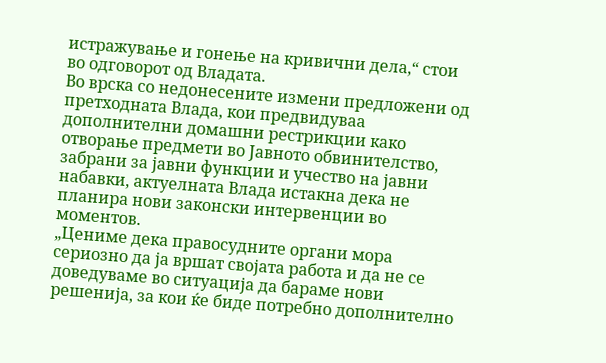истражување и гонење на кривични дела,“ стои во одговорот од Владата.
Во врска со недонесените измени предложени од претходната Влада, кои предвидуваа дополнителни домашни рестрикции како отворање предмети во Јавното обвинителство, забрани за јавни функции и учество на јавни набавки, актуелната Влада истакна дека не планира нови законски интервенции во моментов.
„Цениме дека правосудните органи мора сериозно да ја вршат својата работа и да не се доведуваме во ситуација да бараме нови решенија, за кои ќе биде потребно дополнително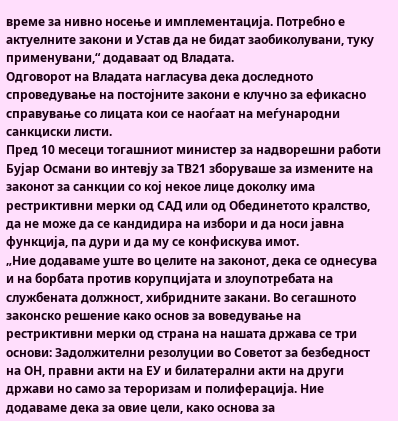време за нивно носење и имплементација. Потребно е актуелните закони и Устав да не бидат заобиколувани, туку применувани,“ додаваат од Владата.
Одговорот на Владата нагласува дека доследното спроведување на постојните закони е клучно за ефикасно справување со лицата кои се наоѓаат на меѓународни санкциски листи.
Пред 10 месеци тогашниот министер за надворешни работи Бујар Османи во интевју за ТВ21 зборуваше за измените на законот за санкции со кој некое лице доколку има рестриктивни мерки од САД или од Обединетото кралство, да не може да се кандидира на избори и да носи јавна функција, па дури и да му се конфискува имот.
„Ние додаваме уште во целите на законот, дека се однесува и на борбата против корупцијата и злоупотребата на службената должност, хибридните закани. Во сегашното законско решение како основ за воведување на рестриктивни мерки од страна на нашата држава се три основи: Задолжителни резолуции во Советот за безбедност на ОН, правни акти на ЕУ и билатерални акти на други држави но само за тероризам и полиферација. Ние додаваме дека за овие цели, како основа за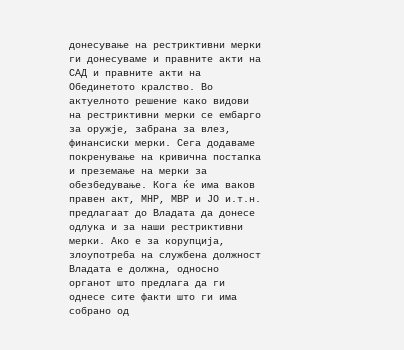донесување на рестриктивни мерки ги донесуваме и правните акти на САД и правните акти на Обединетото кралство. Во актуелното решение како видови на рестриктивни мерки се ембарго за оружје, забрана за влез, финансиски мерки. Сега додаваме покренување на кривична постапка и преземање на мерки за обезбедување. Кога ќе има ваков правен акт, МНР, МВР и ЈО и.т.н. предлагаат до Владата да донесе одлука и за наши рестриктивни мерки. Ако е за корупција, злоупотреба на службена должност Владата е должна, односно органот што предлага да ги однесе сите факти што ги има собрано од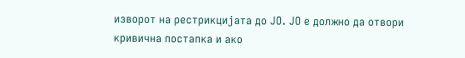изворот на рестрикцијата до ЈО. ЈО е должно да отвори кривична постапка и ако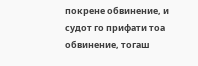покрене обвинение, и судот го прифати тоа обвинение, тогаш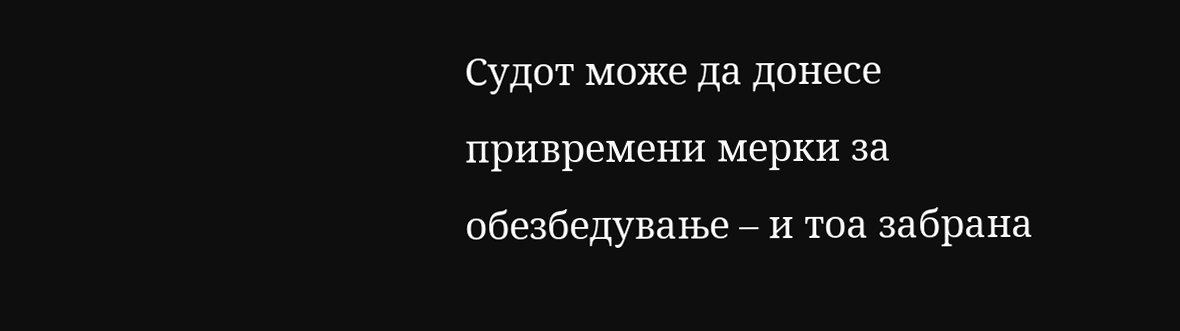Судот може да донесе привремени мерки за обезбедување – и тоа забрана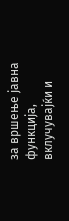за вршење јавна функција, вклучувајќи и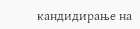кандидирање на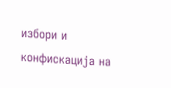избори и конфискација на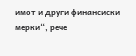имот и други финансиски мерки“, рече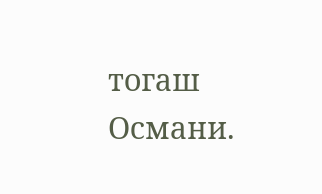тогаш Османи.